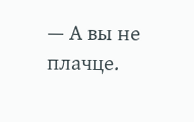— А вы не плачце.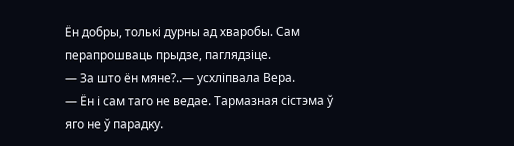Ён добры, толькі дурны ад хваробы. Сам перапрошваць прыдзе, паглядзіце.
— За што ён мяне?..— усхліпвала Вера.
— Ён і сам таго не ведае. Тармазная сістэма ў яго не ў парадку.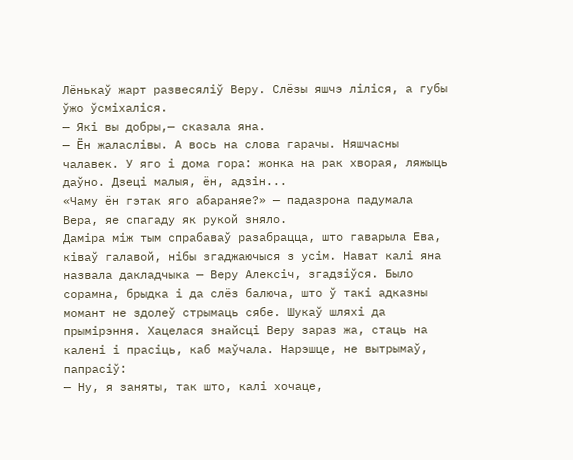Лёнькаў жарт развесяліў Веру. Слёзы яшчэ ліліся, а губы ўжо ўсміхаліся.
— Які вы добры,— сказала яна.
— Ён жаласлівы. А вось на слова гарачы. Няшчасны чалавек. У яго і дома гора: жонка на рак хворая, ляжыць даўно. Дзеці малыя, ён, адзін...
«Чаму ён гэтак яго абараняе?» — падазрона падумала Вера, яе спагаду як рукой зняло.
Даміра між тым спрабаваў разабрацца, што гаварыла Ева, ківаў галавой, нібы згаджаючыся з усім. Нават калі яна назвала дакладчыка — Веру Алексіч, згадзіўся. Было сорамна, брыдка і да слёз балюча, што ў такі адказны момант не здолеў стрымаць сябе. Шукаў шляхі да прымірэння. Хацелася знайсці Веру зараз жа, стаць на калені і прасіць, каб маўчала. Нарэшце, не вытрымаў, папрасіў:
— Ну, я заняты, так што, калі хочаце,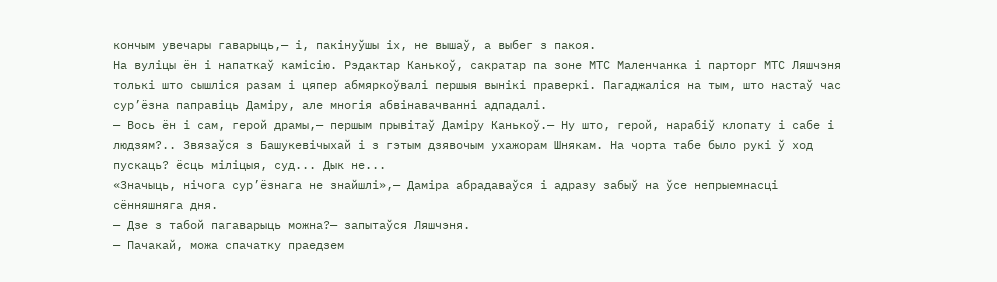кончым увечары гаварыць,— і, пакінуўшы іх, не вышаў, а выбег з пакоя.
На вуліцы ён і напаткаў камісію. Рэдактар Канькоў, сакратар па зоне МТС Маленчанка і парторг МТС Ляшчэня толькі што сышліся разам і цяпер абмяркоўвалі першыя вынікі праверкі. Пагаджаліся на тым, што настаў час сур’ёзна паправіць Даміру, але многія абвінавачванні адпадалі.
— Вось ён і сам, герой драмы,— першым прывітаў Даміру Канькоў.— Ну што, герой, нарабіў клопату і сабе і людзям?.. Звязаўся з Башукевічыхай і з гэтым дзявочым ухажорам Шнякам. На чорта табе было рукі ў ход пускаць? ёсць міліцыя, суд... Дык не...
«Значыць, нічога сур’ёзнага не знайшлі»,— Даміра абрадаваўся і адразу забыў на ўсе непрыемнасці сённяшняга дня.
— Дзе з табой пагаварыць можна?— запытаўся Ляшчэня.
— Пачакай, можа спачатку праедзем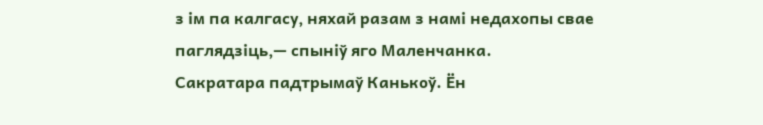з ім па калгасу, няхай разам з намі недахопы свае паглядзіць,— спыніў яго Маленчанка.
Сакратара падтрымаў Канькоў. Ён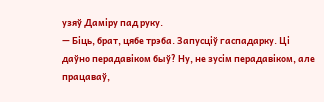узяў Даміру пад руку.
— Біць, брат, цябе трэба. Запусціў гаспадарку. Ці даўно перадавіком быў? Ну, не зусім перадавіком, але працаваў,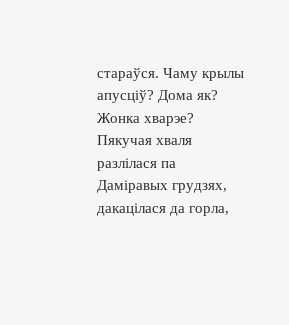стараўся. Чаму крылы апусціў? Дома як? Жонка хварэе?
Пякучая хваля разлілася па Даміравых грудзях, дакацілася да горла,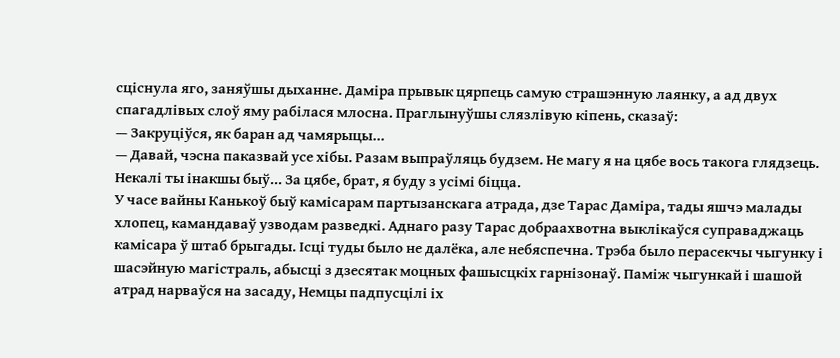сціснула яго, заняўшы дыханне. Даміра прывык цярпець самую страшэнную лаянку, а ад двух спагадлівых слоў яму рабілася млосна. Праглынуўшы слязлівую кіпень, сказаў:
— Закруціўся, як баран ад чамярыцы...
— Давай, чэсна паказвай усе хібы. Разам выпраўляць будзем. Не магу я на цябе вось такога глядзець. Некалі ты інакшы быў... За цябе, брат, я буду з усімі біцца.
У часе вайны Канькоў быў камісарам партызанскага атрада, дзе Тарас Даміра, тады яшчэ малады хлопец, камандаваў узводам разведкі. Аднаго разу Тарас добраахвотна выклікаўся суправаджаць камісара ў штаб брыгады. Ісці туды было не далёка, але небяспечна. Трэба было перасекчы чыгунку і шасэйную магістраль, абысці з дзесятак моцных фашысцкіх гарнізонаў. Паміж чыгункай і шашой атрад нарваўся на засаду, Немцы падпусцілі іх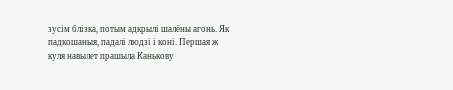зусім блізка, потым адкрылі шалёны агонь. Як падкошаныя, падалі людзі і коні. Першая ж куля навылет прашыла Канькову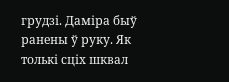грудзі. Даміра быў ранены ў руку. Як толькі сціх шквал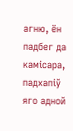агню, ён падбег да камісара, падхапіў яго адной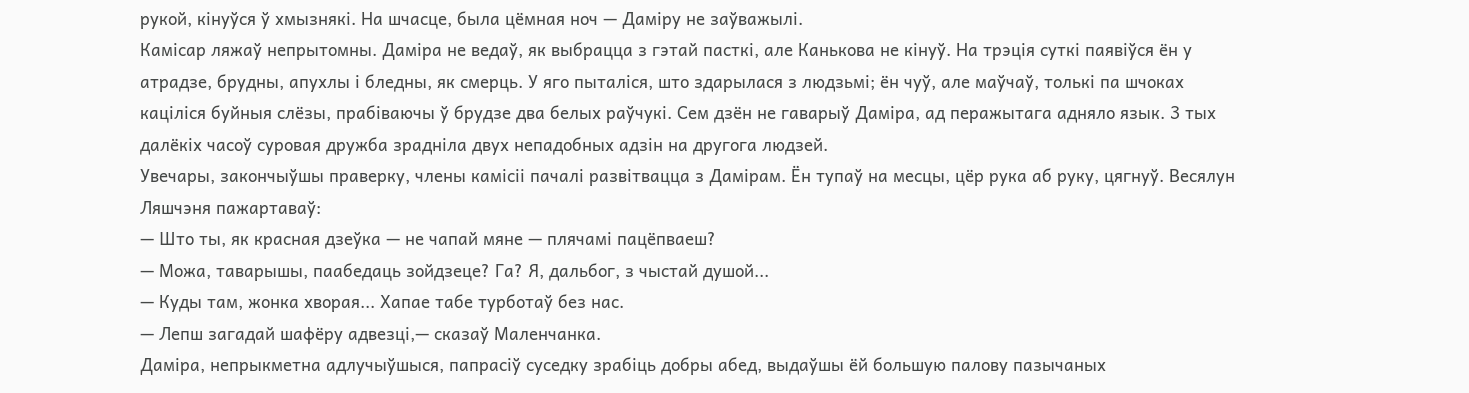рукой, кінуўся ў хмызнякі. На шчасце, была цёмная ноч — Даміру не заўважылі.
Камісар ляжаў непрытомны. Даміра не ведаў, як выбрацца з гэтай пасткі, але Канькова не кінуў. На трэція суткі паявіўся ён у атрадзе, брудны, апухлы і бледны, як смерць. У яго пыталіся, што здарылася з людзьмі; ён чуў, але маўчаў, толькі па шчоках каціліся буйныя слёзы, прабіваючы ў брудзе два белых раўчукі. Сем дзён не гаварыў Даміра, ад перажытага адняло язык. 3 тых далёкіх часоў суровая дружба зрадніла двух непадобных адзін на другога людзей.
Увечары, закончыўшы праверку, члены камісіі пачалі развітвацца з Дамірам. Ён тупаў на месцы, цёр рука аб руку, цягнуў. Весялун Ляшчэня пажартаваў:
— Што ты, як красная дзеўка — не чапай мяне — плячамі пацёпваеш?
— Можа, таварышы, паабедаць зойдзеце? Га? Я, дальбог, з чыстай душой...
— Куды там, жонка хворая... Хапае табе турботаў без нас.
— Лепш загадай шафёру адвезці,— сказаў Маленчанка.
Даміра, непрыкметна адлучыўшыся, папрасіў суседку зрабіць добры абед, выдаўшы ёй большую палову пазычаных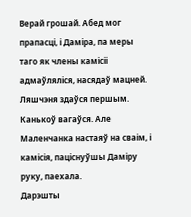Верай грошай. Абед мог прапасці, і Даміра, па меры таго як члены камісіі адмаўляліся, насядаў мацней. Ляшчэня здаўся першым. Канькоў вагаўся. Але Маленчанка настаяў на сваім, і камісія, паціснуўшы Даміру руку, паехала.
Дарэшты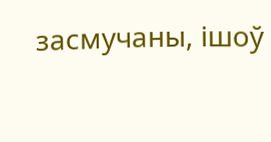засмучаны, ішоў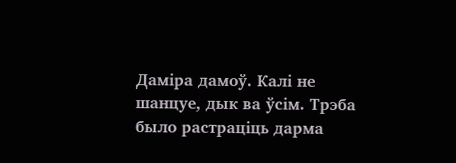Даміра дамоў. Калі не шанцуе, дык ва ўсім. Трэба было растраціць дарма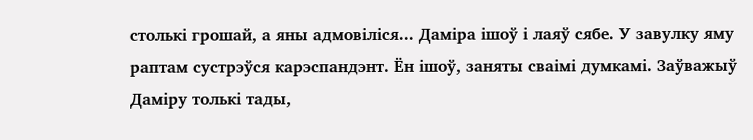столькі грошай, а яны адмовіліся... Даміра ішоў і лаяў сябе. У завулку яму раптам сустрэўся карэспандэнт. Ён ішоў, заняты сваімі думкамі. Заўважыў Даміру толькі тады,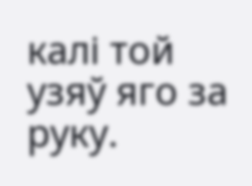калі той узяў яго за руку.